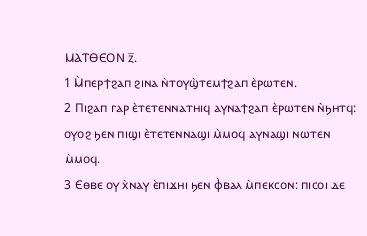ⲘⲀⲦⲐⲈⲞⲚ ⲍ̅.
1 Ⲙ̀ⲡⲉⲣϯϩⲁⲡ ϩⲓⲛⲁ ⲛ̀ⲧⲟⲩϣ̀ⲧⲉⲙϯϩⲁⲡ ⲉ̀ⲣⲱⲧⲉⲛ.
2 Ⲡⲓϩⲁⲡ ⲅⲁⲣ ⲉ̀ⲧⲉⲧⲉⲛⲛⲁⲧⲏⲓϥ ⲁⲩⲛⲁϯϩⲁⲡ ⲉ̀ⲣⲱⲧⲉⲛ ⲛ̀ϧⲏⲧϥ: ⲟⲩⲟϩ ϧⲉⲛ ⲡⲓϣⲓ ⲉ̀ⲧⲉⲧⲉⲛⲛⲁϣⲓ ⲙ̀ⲙⲟϥ ⲁⲩⲛⲁϣⲓ ⲛⲱⲧⲉⲛ ⲙ̀ⲙⲟϥ.
3 Ⲉⲑⲃⲉ ⲟⲩ ⲭ̀ⲛⲁⲩ ⲉ̀ⲡⲓϫⲏⲓ ϧⲉⲛ ⲫ̀ⲃⲁⲗ ⲙ̀ⲡⲉⲕⲥⲟⲛ: ⲡⲓⲥⲟⲓ ⲇⲉ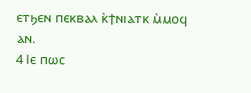ⲉⲧϧⲉⲛ ⲡⲉⲕⲃⲁⲗ ⲕ̀ϯⲛⲓⲁⲧⲕ ⲙ̀ⲙⲟϥ ⲁⲛ.
4 Ⲓⲉ ⲡⲱⲥ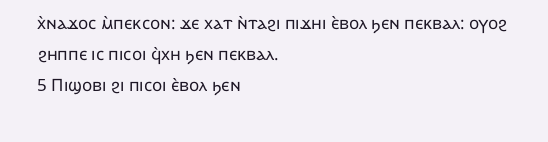ⲭ̀ⲛⲁϫⲟⲥ ⲙ̀ⲡⲉⲕⲥⲟⲛ: ϫⲉ ⲭⲁⲧ ⲛ̀ⲧⲁϩⲓ ⲡⲓϫⲏⲓ ⲉ̀ⲃⲟⲗ ϧⲉⲛ ⲡⲉⲕⲃⲁⲗ: ⲟⲩⲟϩ ϩⲏⲡⲡⲉ ⲓⲥ ⲡⲓⲥⲟⲓ ϥ̀ⲭⲏ ϧⲉⲛ ⲡⲉⲕⲃⲁⲗ.
5 Ⲡⲓϣⲟⲃⲓ ϩⲓ ⲡⲓⲥⲟⲓ ⲉ̀ⲃⲟⲗ ϧⲉⲛ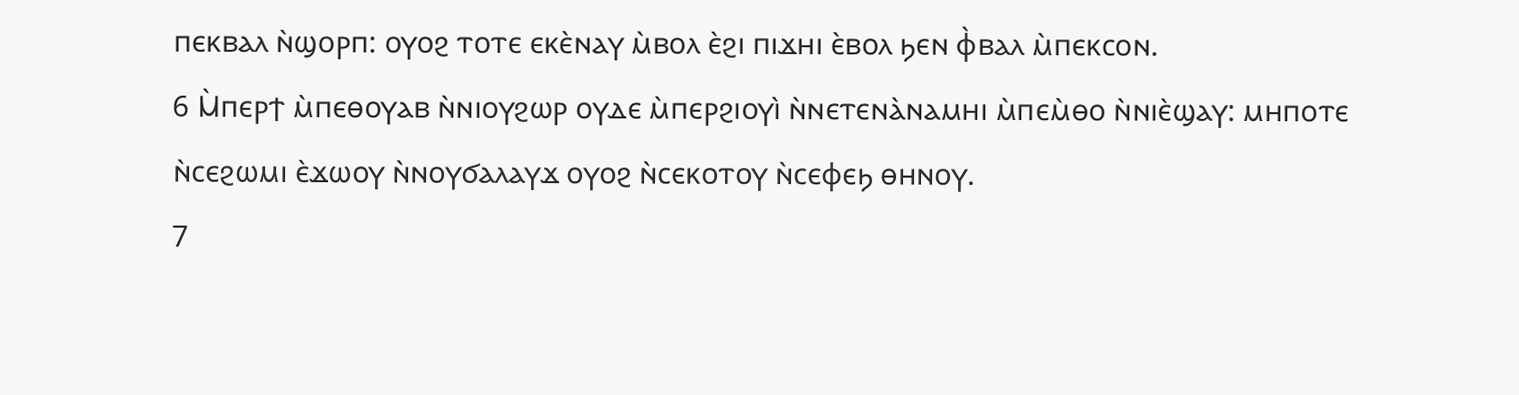ⲡⲉⲕⲃⲁⲗ ⲛ̀ϣⲟⲣⲡ: ⲟⲩⲟϩ ⲧⲟⲧⲉ ⲉⲕⲉ̀ⲛⲁⲩ ⲙ̀ⲃⲟⲗ ⲉ̀ϩⲓ ⲡⲓϫⲏⲓ ⲉ̀ⲃⲟⲗ ϧⲉⲛ ⲫ̀ⲃⲁⲗ ⲙ̀ⲡⲉⲕⲥⲟⲛ.
6 Ⲙ̀ⲡⲉⲣϯ ⲙ̀ⲡⲉⲑⲟⲩⲁⲃ ⲛ̀ⲛⲓⲟⲩϩⲱⲣ ⲟⲩⲇⲉ ⲙ̀ⲡⲉⲣϩⲓⲟⲩⲓ̀ ⲛ̀ⲛⲉⲧⲉⲛⲁ̀ⲛⲁⲙⲏⲓ ⲙ̀ⲡⲉⲙ̀ⲑⲟ ⲛ̀ⲛⲓⲉ̀ϣⲁⲩ: ⲙⲏⲡⲟⲧⲉ ⲛ̀ⲥⲉϩⲱⲙⲓ ⲉ̀ϫⲱⲟⲩ ⲛ̀ⲛⲟⲩϭⲁⲗⲁⲩϫ ⲟⲩⲟϩ ⲛ̀ⲥⲉⲕⲟⲧⲟⲩ ⲛ̀ⲥⲉⲫⲉϧ ⲑⲏⲛⲟⲩ.
7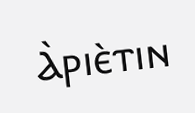Ⲁ̀ⲣⲓⲉ̀ⲧⲓⲛ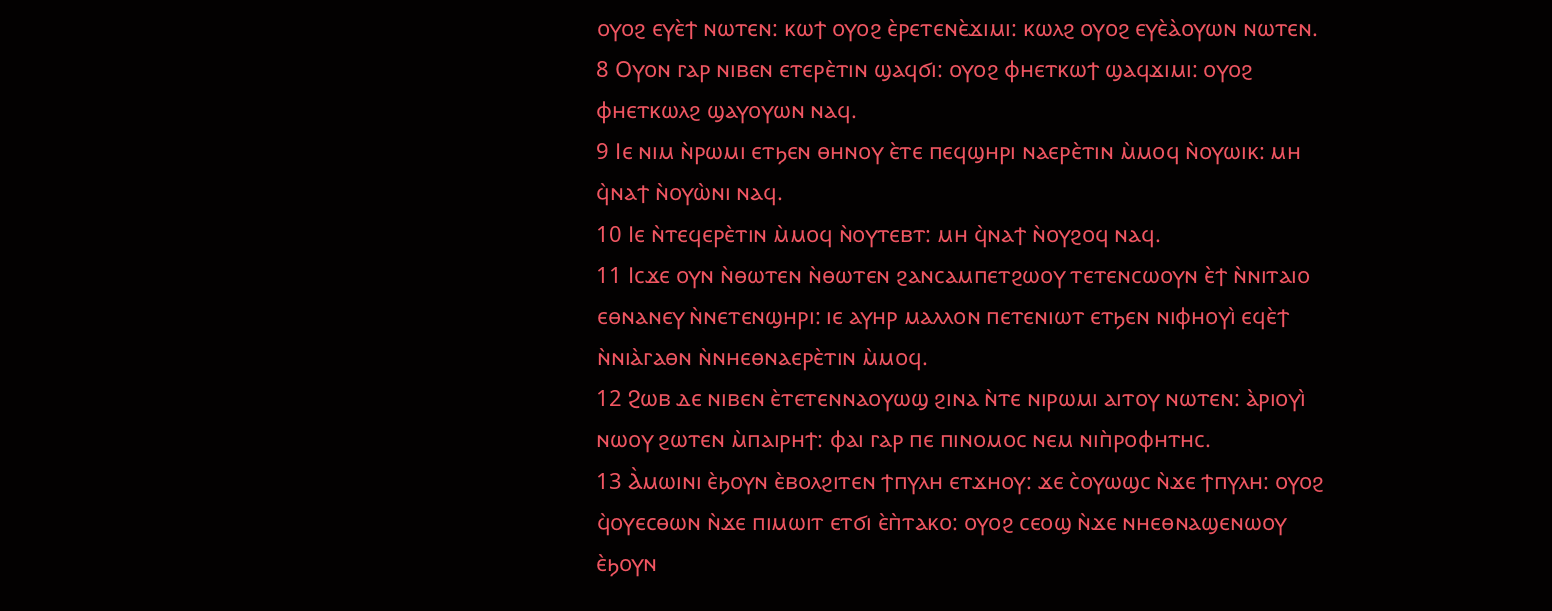ⲟⲩⲟϩ ⲉⲩⲉ̀ϯ ⲛⲱⲧⲉⲛ: ⲕⲱϯ ⲟⲩⲟϩ ⲉ̀ⲣⲉⲧⲉⲛⲉ̀ϫⲓⲙⲓ: ⲕⲱⲗϩ ⲟⲩⲟϩ ⲉⲩⲉ̀ⲁ̀ⲟⲩⲱⲛ ⲛⲱⲧⲉⲛ.
8 Ⲟⲩⲟⲛ ⲅⲁⲣ ⲛⲓⲃⲉⲛ ⲉⲧⲉⲣⲉ̀ⲧⲓⲛ ϣⲁϥϭⲓ: ⲟⲩⲟϩ ⲫⲏⲉⲧⲕⲱϯ ϣⲁϥϫⲓⲙⲓ: ⲟⲩⲟϩ ⲫⲏⲉⲧⲕⲱⲗϩ ϣⲁⲩⲟⲩⲱⲛ ⲛⲁϥ.
9 Ⲓⲉ ⲛⲓⲙ ⲛ̀ⲣⲱⲙⲓ ⲉⲧϧⲉⲛ ⲑⲏⲛⲟⲩ ⲉ̀ⲧⲉ ⲡⲉϥϣⲏⲣⲓ ⲛⲁⲉⲣⲉ̀ⲧⲓⲛ ⲙ̀ⲙⲟϥ ⲛ̀ⲟⲩⲱⲓⲕ: ⲙⲏ ϥ̀ⲛⲁϯ ⲛ̀ⲟⲩⲱ̀ⲛⲓ ⲛⲁϥ.
10 Ⲓⲉ ⲛ̀ⲧⲉϥⲉⲣⲉ̀ⲧⲓⲛ ⲙ̀ⲙⲟϥ ⲛ̀ⲟⲩⲧⲉⲃⲧ: ⲙⲏ ϥ̀ⲛⲁϯ ⲛ̀ⲟⲩϩⲟϥ ⲛⲁϥ.
11 Ⲓⲥϫⲉ ⲟⲩⲛ ⲛ̀ⲑⲱⲧⲉⲛ ⲛ̀ⲑⲱⲧⲉⲛ ϩⲁⲛⲥⲁⲙⲡⲉⲧϩⲱⲟⲩ ⲧⲉⲧⲉⲛⲥⲱⲟⲩⲛ ⲉ̀ϯ ⲛ̀ⲛⲓⲧⲁⲓⲟ ⲉⲑⲛⲁⲛⲉⲩ ⲛ̀ⲛⲉⲧⲉⲛϣⲏⲣⲓ: ⲓⲉ ⲁⲩⲏⲣ ⲙⲁⲗⲗⲟⲛ ⲡⲉⲧⲉⲛⲓⲱⲧ ⲉⲧϧⲉⲛ ⲛⲓⲫⲏⲟⲩⲓ̀ ⲉϥⲉ̀ϯ ⲛ̀ⲛⲓⲁ̀ⲅⲁⲑⲛ ⲛ̀ⲛⲏⲉⲑⲛⲁⲉⲣⲉ̀ⲧⲓⲛ ⲙ̀ⲙⲟϥ.
12 Ϩⲱⲃ ⲇⲉ ⲛⲓⲃⲉⲛ ⲉ̀ⲧⲉⲧⲉⲛⲛⲁⲟⲩⲱϣ ϩⲓⲛⲁ ⲛ̀ⲧⲉ ⲛⲓⲣⲱⲙⲓ ⲁⲓⲧⲟⲩ ⲛⲱⲧⲉⲛ: ⲁ̀ⲣⲓⲟⲩⲓ̀ ⲛⲱⲟⲩ ϩⲱⲧⲉⲛ ⲙ̀ⲡⲁⲓⲣⲏϯ: ⲫⲁⲓ ⲅⲁⲣ ⲡⲉ ⲡⲓⲛⲟⲙⲟⲥ ⲛⲉⲙ ⲛⲓⲡ̀ⲣⲟⲫⲏⲧⲏⲥ.
13 Ⲁ̀ⲙⲱⲓⲛⲓ ⲉ̀ϧⲟⲩⲛ ⲉ̀ⲃⲟⲗϩⲓⲧⲉⲛ ϯⲡⲩⲗⲏ ⲉⲧϫⲏⲟⲩ: ϫⲉ ⲥ̀ⲟⲩⲱϣⲥ ⲛ̀ϫⲉ ϯⲡⲩⲗⲏ: ⲟⲩⲟϩ ϥ̀ⲟⲩⲉⲥⲑⲱⲛ ⲛ̀ϫⲉ ⲡⲓⲙⲱⲓⲧ ⲉⲧϭⲓ ⲉ̀ⲡ̀ⲧⲁⲕⲟ: ⲟⲩⲟϩ ⲥⲉⲟϣ ⲛ̀ϫⲉ ⲛⲏⲉⲑⲛⲁϣⲉⲛⲱⲟⲩ ⲉ̀ϧⲟⲩⲛ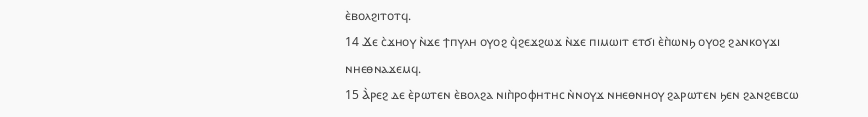ⲉ̀ⲃⲟⲗϩⲓⲧⲟⲧϥ.
14 Ϫⲉ ⲥ̀ϫⲏⲟⲩ ⲛ̀ϫⲉ ϯⲡⲩⲗⲏ ⲟⲩⲟϩ ϥ̀ϩⲉϫϩⲱϫ ⲛ̀ϫⲉ ⲡⲓⲙⲱⲓⲧ ⲉⲧϭⲓ ⲉ̀ⲡ̀ⲱⲛϧ ⲟⲩⲟϩ ϩⲁⲛⲕⲟⲩϫⲓ ⲛⲏⲉⲑⲛⲁϫⲉⲙϥ.
15 Ⲁ̀ⲣⲉϩ ⲇⲉ ⲉ̀ⲣⲱⲧⲉⲛ ⲉ̀ⲃⲟⲗϩⲁ ⲛⲓⲡ̀ⲣⲟⲫⲏⲧⲏⲥ ⲛ̀ⲛⲟⲩϫ ⲛⲏⲉⲑⲛⲏⲟⲩ ϩⲁⲣⲱⲧⲉⲛ ϧⲉⲛ ϩⲁⲛϩⲉⲃⲥⲱ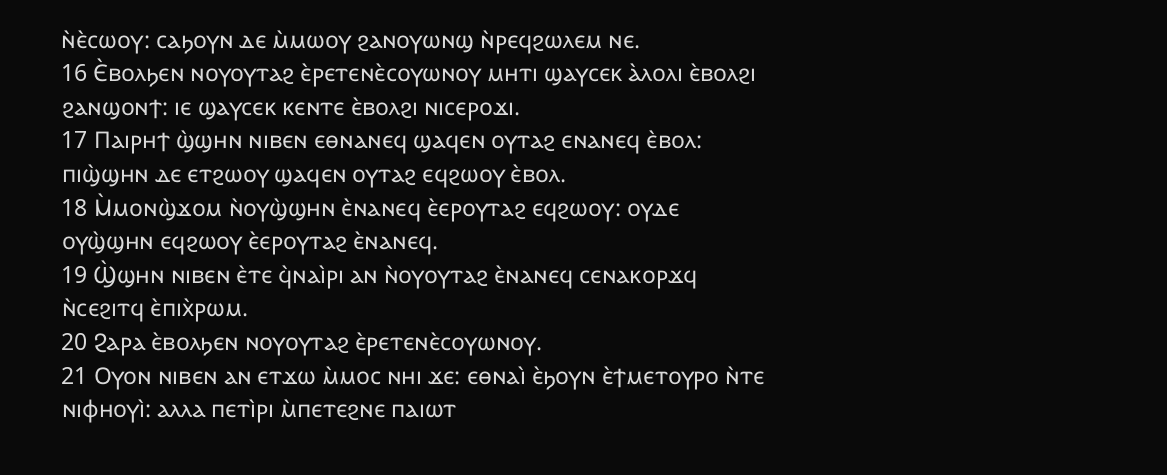ⲛ̀ⲉ̀ⲥⲱⲟⲩ: ⲥⲁϧⲟⲩⲛ ⲇⲉ ⲙ̀ⲙⲱⲟⲩ ϩⲁⲛⲟⲩⲱⲛϣ ⲛ̀ⲣⲉϥϩⲱⲗⲉⲙ ⲛⲉ.
16 Ⲉ̀ⲃⲟⲗϧⲉⲛ ⲛⲟⲩⲟⲩⲧⲁϩ ⲉ̀ⲣⲉⲧⲉⲛⲉ̀ⲥⲟⲩⲱⲛⲟⲩ ⲙⲏⲧⲓ ϣⲁⲩⲥⲉⲕ ⲁ̀ⲗⲟⲗⲓ ⲉ̀ⲃⲟⲗϩⲓ ϩⲁⲛϣⲟⲛϯ: ⲓⲉ ϣⲁⲩⲥⲉⲕ ⲕⲉⲛⲧⲉ ⲉ̀ⲃⲟⲗϩⲓ ⲛⲓⲥⲉⲣⲟϫⲓ.
17 Ⲡⲁⲓⲣⲏϯ ϣ̀ϣⲏⲛ ⲛⲓⲃⲉⲛ ⲉⲑⲛⲁⲛⲉϥ ϣⲁϥⲉⲛ ⲟⲩⲧⲁϩ ⲉⲛⲁⲛⲉϥ ⲉ̀ⲃⲟⲗ: ⲡⲓϣ̀ϣⲏⲛ ⲇⲉ ⲉⲧϩⲱⲟⲩ ϣⲁϥⲉⲛ ⲟⲩⲧⲁϩ ⲉϥϩⲱⲟⲩ ⲉ̀ⲃⲟⲗ.
18 Ⲙ̀ⲙⲟⲛϣ̀ϫⲟⲙ ⲛ̀ⲟⲩϣ̀ϣⲏⲛ ⲉ̀ⲛⲁⲛⲉϥ ⲉ̀ⲉⲣⲟⲩⲧⲁϩ ⲉϥϩⲱⲟⲩ: ⲟⲩⲇⲉ ⲟⲩϣ̀ϣⲏⲛ ⲉϥϩⲱⲟⲩ ⲉ̀ⲉⲣⲟⲩⲧⲁϩ ⲉ̀ⲛⲁⲛⲉϥ.
19 Ϣ̀ϣⲏⲛ ⲛⲓⲃⲉⲛ ⲉ̀ⲧⲉ ϥ̀ⲛⲁⲓ̀ⲣⲓ ⲁⲛ ⲛ̀ⲟⲩⲟⲩⲧⲁϩ ⲉ̀ⲛⲁⲛⲉϥ ⲥⲉⲛⲁⲕⲟⲣϫϥ ⲛ̀ⲥⲉϩⲓⲧϥ ⲉ̀ⲡⲓⲭ̀ⲣⲱⲙ.
20 Ϩⲁⲣⲁ ⲉ̀ⲃⲟⲗϧⲉⲛ ⲛⲟⲩⲟⲩⲧⲁϩ ⲉ̀ⲣⲉⲧⲉⲛⲉ̀ⲥⲟⲩⲱⲛⲟⲩ.
21 Ⲟⲩⲟⲛ ⲛⲓⲃⲉⲛ ⲁⲛ ⲉⲧϫⲱ ⲙ̀ⲙⲟⲥ ⲛⲏⲓ ϫⲉ: ⲉⲑⲛⲁⲓ̀ ⲉ̀ϧⲟⲩⲛ ⲉ̀ϯⲙⲉⲧⲟⲩⲣⲟ ⲛ̀ⲧⲉ ⲛⲓⲫⲏⲟⲩⲓ̀: ⲁⲗⲗⲁ ⲡⲉⲧⲓ̀ⲣⲓ ⲙ̀ⲡⲉⲧⲉϩⲛⲉ ⲡⲁⲓⲱⲧ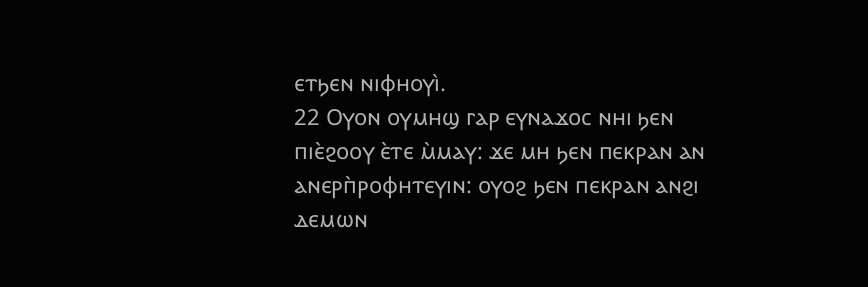ⲉⲧϧⲉⲛ ⲛⲓⲫⲏⲟⲩⲓ̀.
22 Ⲟⲩⲟⲛ ⲟⲩⲙⲏϣ ⲅⲁⲣ ⲉⲩⲛⲁϫⲟⲥ ⲛⲏⲓ ϧⲉⲛ ⲡⲓⲉ̀ϩⲟⲟⲩ ⲉ̀ⲧⲉ ⲙ̀ⲙⲁⲩ: ϫⲉ ⲙⲏ ϧⲉⲛ ⲡⲉⲕⲣⲁⲛ ⲁⲛ ⲁⲛⲉⲣⲡ̀ⲣⲟⲫⲏⲧⲉⲩⲓⲛ: ⲟⲩⲟϩ ϧⲉⲛ ⲡⲉⲕⲣⲁⲛ ⲁⲛϩⲓ ⲇⲉⲙⲱⲛ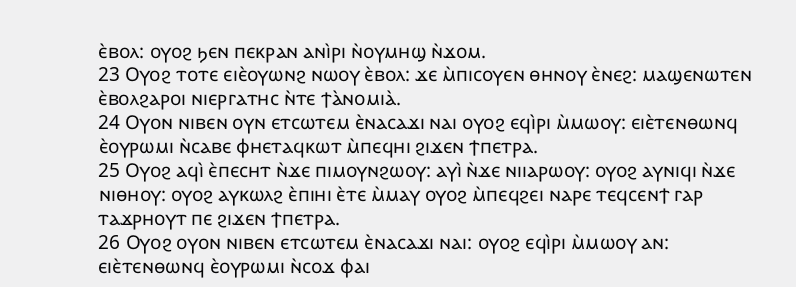ⲉ̀ⲃⲟⲗ: ⲟⲩⲟϩ ϧⲉⲛ ⲡⲉⲕⲣⲁⲛ ⲁⲛⲓ̀ⲣⲓ ⲛ̀ⲟⲩⲙⲏϣ ⲛ̀ϫⲟⲙ.
23 Ⲟⲩⲟϩ ⲧⲟⲧⲉ ⲉⲓⲉ̀ⲟⲩⲱⲛϩ ⲛⲱⲟⲩ ⲉ̀ⲃⲟⲗ: ϫⲉ ⲙ̀ⲡⲓⲥⲟⲩⲉⲛ ⲑⲏⲛⲟⲩ ⲉ̀ⲛⲉϩ: ⲙⲁϣⲉⲛⲱⲧⲉⲛ ⲉ̀ⲃⲟⲗϩⲁⲣⲟⲓ ⲛⲓⲉⲣⲅⲁⲧⲏⲥ ⲛ̀ⲧⲉ ϯⲁ̀ⲛⲟⲙⲓⲁ̀.
24 Ⲟⲩⲟⲛ ⲛⲓⲃⲉⲛ ⲟⲩⲛ ⲉⲧⲥⲱⲧⲉⲙ ⲉ̀ⲛⲁⲥⲁϫⲓ ⲛⲁⲓ ⲟⲩⲟϩ ⲉϥⲓ̀ⲣⲓ ⲙ̀ⲙⲱⲟⲩ: ⲉⲓⲉ̀ⲧⲉⲛⲑⲱⲛϥ ⲉ̀ⲟⲩⲣⲱⲙⲓ ⲛ̀ⲥⲁⲃⲉ ⲫⲏⲉⲧⲁϥⲕⲱⲧ ⲙ̀ⲡⲉϥⲏⲓ ϩⲓϫⲉⲛ ϯⲡⲉⲧⲣⲁ.
25 Ⲟⲩⲟϩ ⲁϥⲓ̀ ⲉ̀ⲡⲉⲥⲏⲧ ⲛ̀ϫⲉ ⲡⲓⲙⲟⲩⲛϩⲱⲟⲩ: ⲁⲩⲓ̀ ⲛ̀ϫⲉ ⲛⲓⲓⲁⲣⲱⲟⲩ: ⲟⲩⲟϩ ⲁⲩⲛⲓϥⲓ ⲛ̀ϫⲉ ⲛⲓⲑⲏⲟⲩ: ⲟⲩⲟϩ ⲁⲩⲕⲱⲗϩ ⲉ̀ⲡⲓⲏⲓ ⲉ̀ⲧⲉ ⲙ̀ⲙⲁⲩ ⲟⲩⲟϩ ⲙ̀ⲡⲉϥϩⲉⲓ ⲛⲁⲣⲉ ⲧⲉϥⲥⲉⲛϯ ⲅⲁⲣ ⲧⲁϫⲣⲏⲟⲩⲧ ⲡⲉ ϩⲓϫⲉⲛ ϯⲡⲉⲧⲣⲁ.
26 Ⲟⲩⲟϩ ⲟⲩⲟⲛ ⲛⲓⲃⲉⲛ ⲉⲧⲥⲱⲧⲉⲙ ⲉ̀ⲛⲁⲥⲁϫⲓ ⲛⲁⲓ: ⲟⲩⲟϩ ⲉϥⲓ̀ⲣⲓ ⲙ̀ⲙⲱⲟⲩ ⲁⲛ: ⲉⲓⲉ̀ⲧⲉⲛⲑⲱⲛϥ ⲉ̀ⲟⲩⲣⲱⲙⲓ ⲛ̀ⲥⲟϫ ⲫⲁⲓ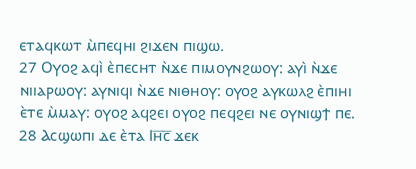ⲉⲧⲁϥⲕⲱⲧ ⲙ̀ⲡⲉϥⲏⲓ ϩⲓϫⲉⲛ ⲡⲓϣⲱ.
27 Ⲟⲩⲟϩ ⲁϥⲓ̀ ⲉ̀ⲡⲉⲥⲏⲧ ⲛ̀ϫⲉ ⲡⲓⲙⲟⲩⲛϩⲱⲟⲩ: ⲁⲩⲓ̀ ⲛ̀ϫⲉ ⲛⲓⲓⲁⲣⲱⲟⲩ: ⲁⲩⲛⲓϥⲓ ⲛ̀ϫⲉ ⲛⲓⲑⲏⲟⲩ: ⲟⲩⲟϩ ⲁⲩⲕⲱⲗϩ ⲉ̀ⲡⲓⲏⲓ ⲉ̀ⲧⲉ ⲙ̀ⲙⲁⲩ: ⲟⲩⲟϩ ⲁϥϩⲉⲓ ⲟⲩⲟϩ ⲡⲉϥϩⲉⲓ ⲛⲉ ⲟⲩⲛⲓϣϯ ⲡⲉ.
28 Ⲁⲥϣⲱⲡⲓ ⲇⲉ ⲉ̀ⲧⲁ Ⲓⲏ̅ⲥ̅ ϫⲉⲕ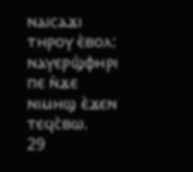ⲛⲁⲓⲥⲁϫⲓ ⲧⲏⲣⲟⲩ ⲉ̀ⲃⲟⲗ: ⲛⲁⲩⲉⲣϣ̀ⲫⲏⲣⲓ ⲡⲉ ⲛ̀ϫⲉ ⲛⲓⲙⲏϣ ⲉ̀ϫⲉⲛ ⲧⲉϥⲥ̀ⲃⲱ.
29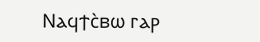Ⲛⲁϥϯⲥ̀ⲃⲱ ⲅⲁⲣ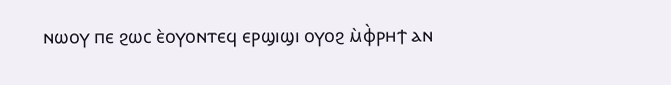ⲛⲱⲟⲩ ⲡⲉ ϩⲱⲥ ⲉ̀ⲟⲩⲟⲛⲧⲉϥ ⲉⲣϣⲓϣⲓ ⲟⲩⲟϩ ⲙ̀ⲫ̀ⲣⲏϯ ⲁⲛ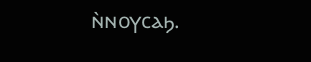ⲛ̀ⲛⲟⲩⲥⲁϧ.